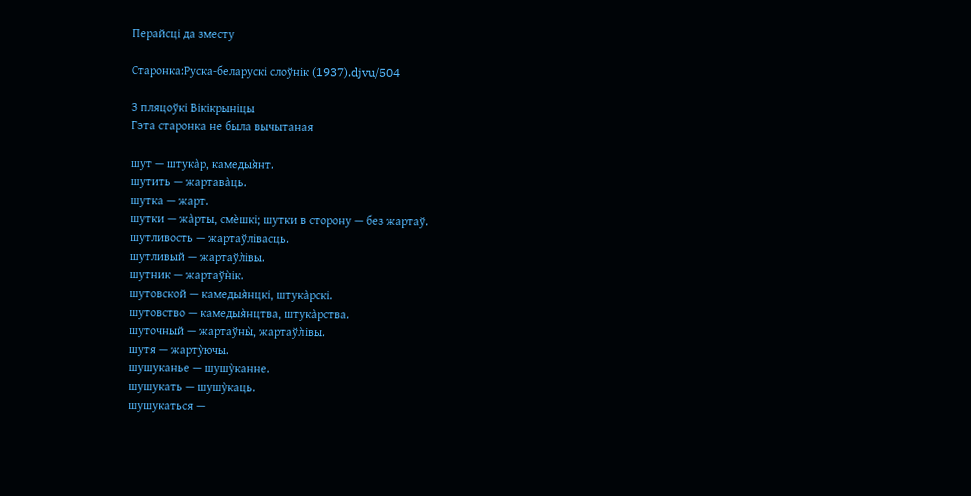Перайсці да зместу

Старонка:Руска-беларускі слоўнік (1937).djvu/504

З пляцоўкі Вікікрыніцы
Гэта старонка не была вычытаная

шут — штука̀р, камедыя̀нт.
шутить — жартава̀ць.
шутка — жарт.
шутки — жа̀рты, смѐшкі; шутки в сторону — без жартаў.
шутливость — жартаўлівасць.
шутливый — жартаўл̀івы.
шутник — жартаўн̀ік.
шутовской — камедыя̀нцкі, штука̀рскі.
шутовство — камедыя̀нцтва, штука̀рства.
шуточный — жартаўны̀, жартаўл̀івы.
шутя — жарту̀ючы.
шушуканье — шушу̀канне.
шушукать — шушу̀каць.
шушукаться —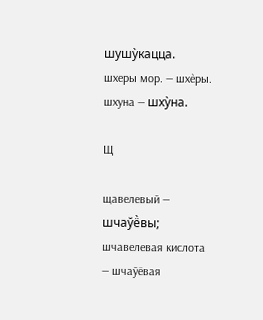шушу̀кацца.
шхеры мор. — шхѐры.
шхуна — шху̀на.

Щ

щавелевый — шчаўё̀вы; шчавелевая кислота — шчаўёвая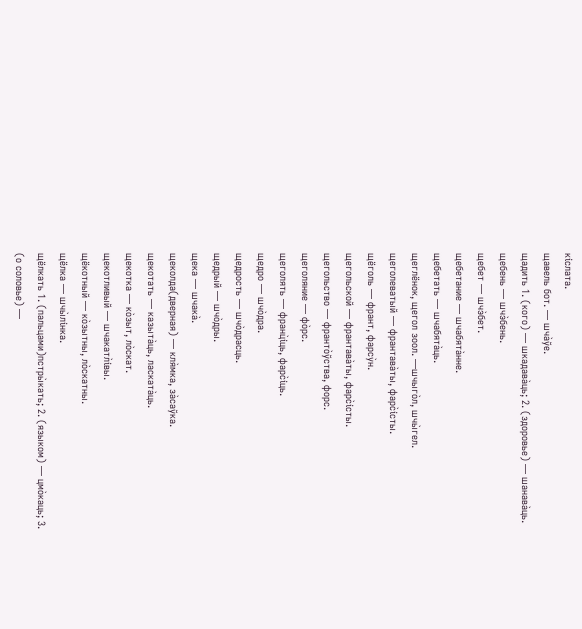кіслата.
щавель бот. — шча̀ўе.
щадить 1. (кого) — шкадава̀ць; 2. (здоровье) — шанава̀ць.
щебень — шчэ̀бень.
щебет — шчэ̀бет.
щебетание — шчабята̀нне.
щебетать — шчабята̀ць.
щеглёнок, щегол зоол. —шчыго̀л, шчы̀гел.
щеголеватый — франтава̀ты, фарс̀істы.
щёголь — франт, фарсу̀н.
щегольской — франтава̀ты, фарс̀істы.
щегольство — франто̀ўства, форс.
щеголяние — фо̀рс.
щеголять — франц̀іць, фарс̀іць.
щедро — шчо̀дра.
щедрость — шчо̀драсць.
щедрый — шчо̀дры.
щека — шчака̀.
щеколда(дверная) — кля̀мка, за̀саўка.
щекотать — казыта̀ць, ласката̀ць.
щекотка — ко̀зыт, ло̀скат.
щекотливый — шчакатл̀івы.
щёкотный — ко̀зытны, ло̀скатны.
щёлка — шчы̀лінка.
щёлкать 1. (пальцами)пстры̀кать; 2. (языком) — цмо̀каць; 3. (о соловье) —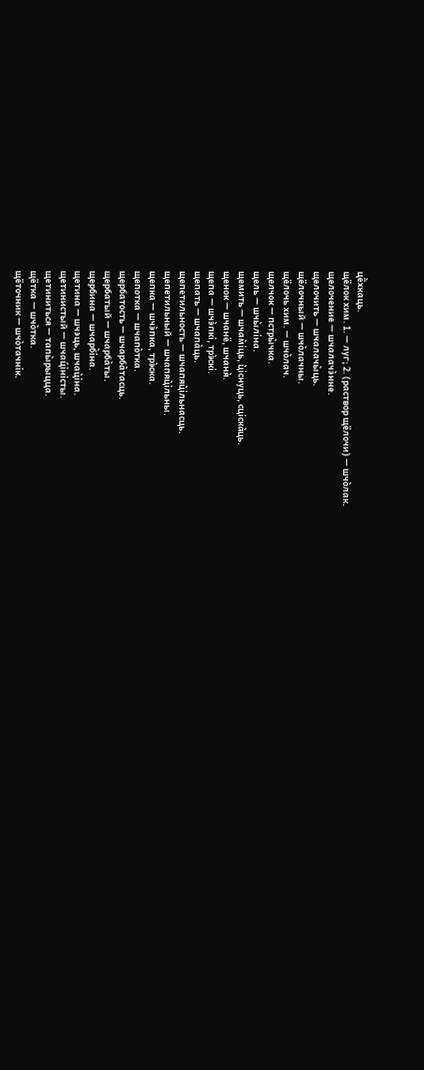цё̀хкаць.
щёлок хим. 1. — луг; 2. (раствор щёлочи) — шчо̀лак.
щелочение — шчалачэ̀нне.
щелочить — шчалачы̀ць.
щёлочный — шчо̀лачны.
щёлочь хим. — шчо̀лач.
щелчок — пстры̀чка.
щель — шчы̀ліна.
щемить — шчам̀іць, ц̀існуць, сціска̀ць.
щенок — шчанё, шчаня̀.
щепа — шчэ̀пкі, трэ̀скі.
щепать — шчапа̀ць.
щепетильность — шчапяц̀ільнасць.
щепетильный — шчапяц̀ільны.
щепка — шчэ̀пка, трэ̀ска.
щепотка — шчапо̀тка.
щербатость — шчарба̀тасць.
щербатый — шчарба̀ты.
щербина — шчарб̀іна.
щетина — шчэць, шчац̀іна.
щетинистый — шчац́іністы.
щетиниться — тапы̀рыцца.
щётка — шчо̀тка.
щёточник — шчо̀тачнік.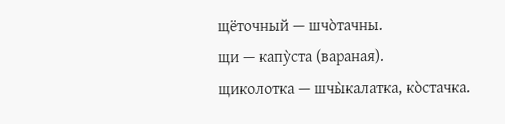щёточный — шчо̀тачны.
щи — капу̀ста (вараная).
щиколотка — шчы̀калатка, ко̀стачка.